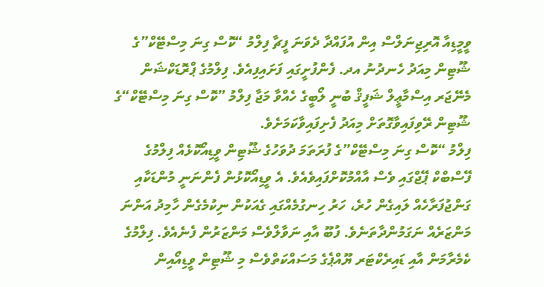ވީމީޑިއާ އޮރިޖިނަލްސް އިން އުފައްދާ ދެވަނަ ފީޗާ ފިލްމު “ކޮސް ގިނަ މިސްޓޭކް”ގެ ޝޫޓިން މިއަދު ހެނދުނު އދ. ފެންފުށީގައި ފަށައިފިއެވެ. ފިލްމުގެ ޕްރޮޑަކްޝަން މެނޭޖަރ އިސްމާޢީލް ޝަފީޤް ބުނީ ލޯބީގެ ހެއްވާ މަޖާ ފިލްމު ”ކޮސް ގިނަ މިސްޓޭކް“ގެ ޝޫޓިން ރޭވިފައިވާގޮތަށް މިއަދު ފެށިފައިވާކަމަށެވެ.
ފިލްމު “ކޮސް ގިނަ މިސްޓޭކް”ގެ ފުރަތަމަ ދުވަހުގެ ޝޫޓިން ވީޑިއޯކޮޅެއް ފިލްމުގެ ފޭސްބްކް ޕޭޖްގައި ވެސް އާއްމުކޮށްފައިވެއެވެ. އެ ވީޑިއޯކޮޅުން ފެންނަނީ މުންޑަކާއި ގަންޖުފަރާހެއް ލައިގެން ހުރެ، ހަރު ހިނގުމެއްގައި ގެއަކުން ނިކުމެގެން ހާމިދު އަންނަ މަންޒަރެއް ނަގަމުންދާތަނެވެ. ފުބޫ އާއި ނަވާލްވެސް މަންޒަރުން ފެނެއެވެ. ފިލްމުގެ ކެމެރާމަން އާއި ޑައިރެކްޓަރ ޔޫއްޕެގެ މަސައްކަތްވެސް މި ޝޫޓިން ވީޑިއޯއިން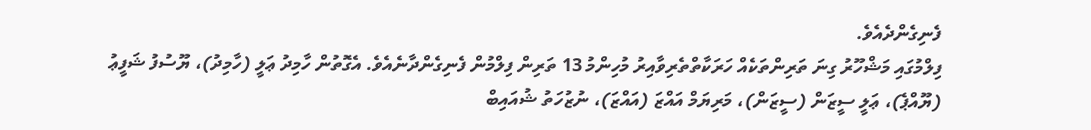ފެނިގެންދެއެވެ.
ފިލްމުގައި މަޝްހޫރު ގިނަ ތަރިންތަކެއް ހަރަކާތްތެރިވާއިރު މުހިންމު 13 ތަރިން ފިލްމުން ފެނިގެންދާނެއެވެ. އެގޮތުން ހާމިދު ޢަލީ (ހާމިދު)، ޔޫސުފު ޝަފީޢު (ޔޫއްޕެ)، ޢަލީ ސީޒަން (ސީޒަން)، މަރިޔަމް އައްޒަ (އައްޒަ)، ނުޒުހަތު ޝުއައިބް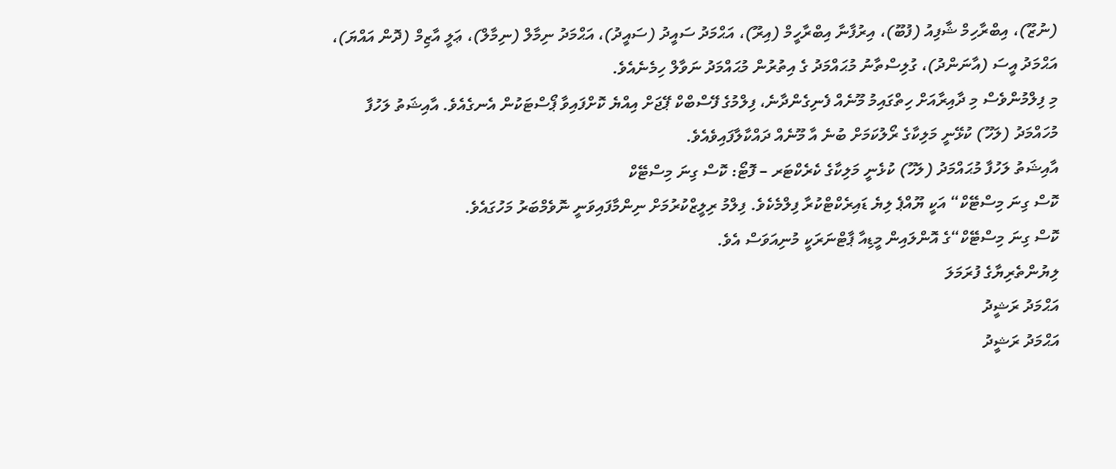(ނުޒޫ)، އިބްރާހިމް ޝާފިއު (ފުބޫ)، އިރުފާނާ އިބްރާހީމް (އިރޫ)، އަޙްމަދު ސައީދު (ސައީދު)، އަޙްމަދު ނިމާލް (ނިމާލް)، ޢަލީ އާޒިމް (ދޮން އައްޔަ)، އަޙްމަދު އީސަ (އާނަންދު)، ގުލިސްތާނު މުޙައްމަދު ގެ އިތުރުން މުޙައްމަދު ނަވާލް ހިމެނެއެވެ.
މި ފިލްމުންވެސް މި ދާއިރާއަށް ހިތްގައިމު މޫނެއް ފެނިގެންދާނެ، ފިލްމުގެ ފޭސްބްކް ޕޭޖަށް އިއްޔެ ކޮށްފައިވާ ޕޯސްޓަކުން އެނގެއެވެ. އާއިޝަތު ލަހުފާ މުހައްމަދު (ލަހޫ) ކުޅޭނީ މަލިކާގެ ރޯލުކަމަށް ބުނެ އާ މޫނެއް ދައްކާލާފައިވެއެވެ.
އާއިޝަތު ލަހުފާ މުޙައްމަދު (ލަހޫ) ކުޅެނީ މަލިކާގެ ކެރެކްޓަރ – ފޮޓޯ: ކޮސް ގިނަ މިސްޓޭކް
ކޮސް ގިނަ މިސްޓޭކް“ އަކީ ޔޫއްޕެ ލިޔެ ޑައިރެކްޓްކުރާ ފިލްމެކެވެ. ފިލްމު ރިލީޒްކުރުމަށް ނިންމާފައިވަނީ ނޮވެމްބަރު މަހުގައެވެ.
ކޮސް ގިނަ މިސްޓޭކް“ގެ އޮންލައިން މީޑިއާ ޕާޓްނަރަކީ މުނިއަވަސް އެވެ.
ލިޔުންތެރިޔާގެ ފުރަމަލަ
އަޙްމަދު ރަޝީދު
އަޙްމަދު ރަޝީދު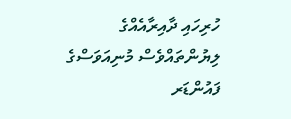ހުރިހައި ދާއިރާއެއްގެ ލިޔުންތައްވެސް މުނިއަވަސްގެ ފައުންޑަރ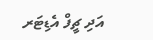އަދި ޗީފް އެޑިޓަރ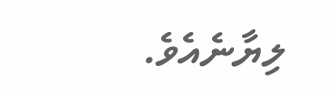ލިޔާނެއެވެ.